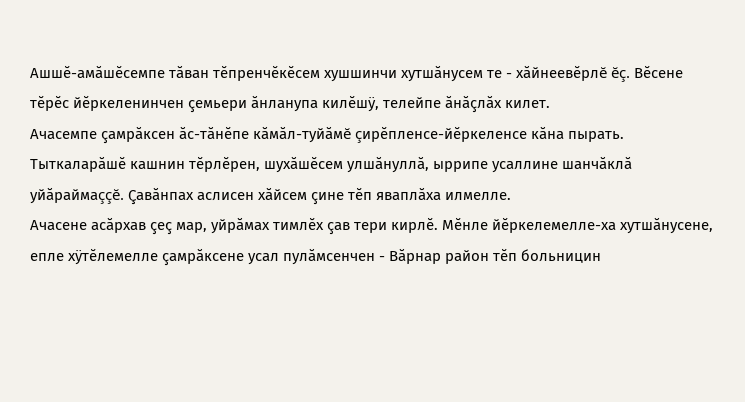Ашшĕ-амăшĕсемпе тăван тĕпренчĕкĕсем хушшинчи хутшăнусем те - хăйнеевĕрлĕ ĕç. Вĕсене тĕрĕс йĕркеленинчен çемьери ăнланупа килĕшÿ, телейпе ăнăçлăх килет.
Ачасемпе çамрăксен ăс-тăнĕпе кăмăл-туйăмĕ çирĕпленсе-йĕркеленсе кăна пырать. Тыткаларăшĕ кашнин тĕрлĕрен, шухăшĕсем улшăнуллă, ыррипе усаллине шанчăклă уйăраймаççĕ. Çавăнпах аслисен хăйсем çине тĕп яваплăха илмелле.
Ачасене асăрхав çеç мар, уйрăмах тимлĕх çав тери кирлĕ. Мĕнле йĕркелемелле-ха хутшăнусене, епле хÿтĕлемелле çамрăксене усал пулăмсенчен - Вăрнар район тĕп больницин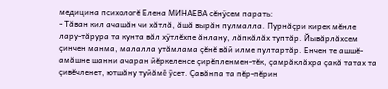медицина психологĕ Елена МИНАЕВА сĕнÿсем парать:
- Тăван кил ачашăн чи хăтлă, ăшă вырăн пулмалла. Пурнăçри кирек мĕнле лару-тăрура та кунта вăл хÿтлĕхпе ăнлану, лăпкăлăх туптăр. Йывăрлăхсем çинчен манма, малалла утăмлама çĕнĕ вăй илме пултартăр. Енчен те ашшĕ-амăшне шанни ачаран йĕркеленсе çирĕпленмен-тĕк, çамрăклăхра çакă татах та çивĕчленет, ютшăну туйăмĕ ÿсет. Çавăнпа та пĕр-пĕрин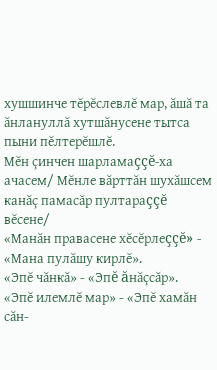хушшинче тĕрĕслевлĕ мар, ăшă та ăнлануллă хутшăнусене тытса пыни пĕлтерĕшлĕ.
Мĕн çинчен шарламаççĕ-ха ачасем/ Мĕнле вăрттăн шухăшсем канăç памасăр пултараççĕ вĕсене/
«Манăн правасене хĕсĕрлеççĕ» - «Мана пулăшу кирлĕ».
«Эпĕ чăнкă» - «Эпĕ ăнăçсăр».
«Эпĕ илемлĕ мар» - «Эпĕ хамăн сăн-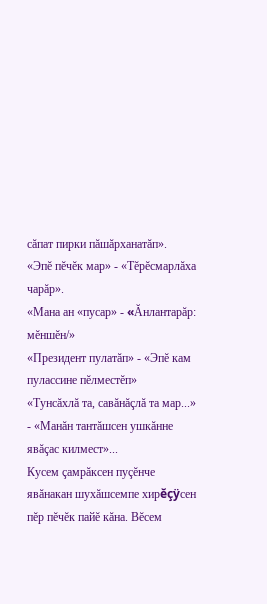сăпат пирки пăшăрханатăп».
«Эпĕ пĕчĕк мар» - «Тĕрĕсмарлăха чарăр».
«Мана ан «пусар» - «Ăнлантарăр: мĕншĕн/»
«Президент пулатăп» - «Эпĕ кам пулассине пĕлместĕп»
«Тунсăхлă та, савăнăçлă та мар...» - «Манăн тантăшсен ушкăнне явăçас килмест»...
Кусем çамрăксен пуçĕнче явăнакан шухăшсемпе хирĕçÿсен пĕр пĕчĕк пайĕ кăна. Вĕсем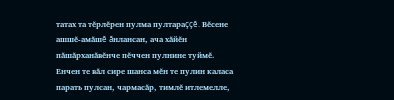татах та тĕрлĕрен пулма пултараççĕ. Вĕсене ашшĕ-амăшĕ ăнлансан, ача хăйĕн пăшăрханăвĕнче пĕччен пулнине туймĕ. Енчен те вăл сире шанса мĕн те пулин каласа парать пулсан, чармасăр, тимлĕ итлемелле,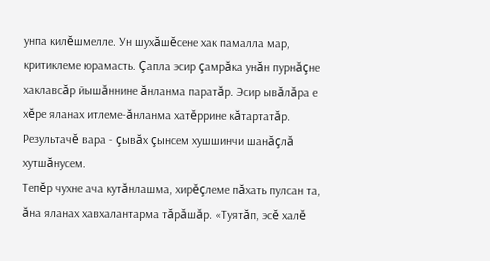унпа килĕшмелле. Ун шухăшĕсене хак памалла мар, критиклеме юрамасть. Çапла эсир çамрăка унăн пурнăçне хаклавсăр йышăннине ăнланма паратăр. Эсир ывăлăра е хĕре яланах итлеме-ăнланма хатĕррине кăтартатăр. Результачĕ вара - çывăх çынсем хушшинчи шанăçлă хутшăнусем.
Тепĕр чухне ача кутăнлашма, хирĕçлеме пăхать пулсан та, ăна яланах хавхалантарма тăрăшăр. «Туятăп, эсĕ халĕ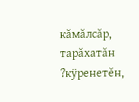кăмăлсăр, тарăхатăн ?кÿренетĕн,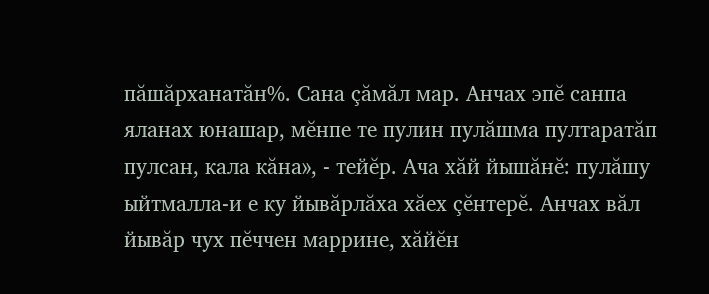пăшăрханатăн%. Сана çăмăл мар. Анчах эпĕ санпа яланах юнашар, мĕнпе те пулин пулăшма пултаратăп пулсан, кала кăна», - тейĕр. Ача хăй йышăнĕ: пулăшу ыйтмалла-и е ку йывăрлăха хăех çĕнтерĕ. Анчах вăл йывăр чух пĕччен маррине, хăйĕн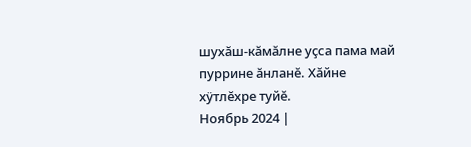шухăш-кăмăлне уçса пама май пуррине ăнланĕ. Хăйне хÿтлĕхре туйĕ.
Ноябрь 2024 |